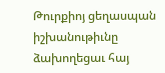Թուրքիոյ ցեղասպան իշխանութիւնը ձախողեցաւ հայ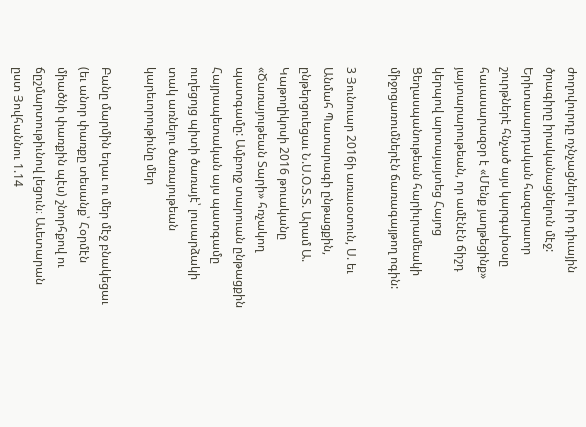ժողովուրդը ոչնչացնելու իր դիւային ծրագիրը իրականացնելուն մէջ: Երիտասարդական հազարաւոր շուրթներէ հնչած այս կարգախօսը հաւասարազօր է «Մենք յաղթեցինք» յայտարարութեան, որ ամէնէն ճիշդ կերպով արտայայտեց Հայոց Ցեղասպանութեան հարիւրամեակի միջոցառումներէն ճառագայթող ոգին:

3 Յունուար 2016ի առաւօտուն, Ս. եւ Անմահ Պատարագի ընթացքին, ընթերցուեցաւ Ն.Ս.Օ.Տ.Տ. Արամ Ա. Կաթողիկոսի 2016 թուականը «Ծառայութեան Տարի» հռչակող պատգամը: Ամբողջ տարուան ընթացքին Հայրապետական այս պատգամը ուղեցոյց պիտի ծառայէ՝ լուսարձակի տակ առնելու ծառայութեան կարեւորութիւնը մեր

Բանը մարմին եղաւ ու մեր մէջ բնակեցաւ (եւ անոր փառքը տեսանք՝ Հօրմէն միածնի փառքին պէս) շնորհքով ու ճըշմարտութիւնով լեցուն։ Աւետարան ըստ Յովհաննու 1.14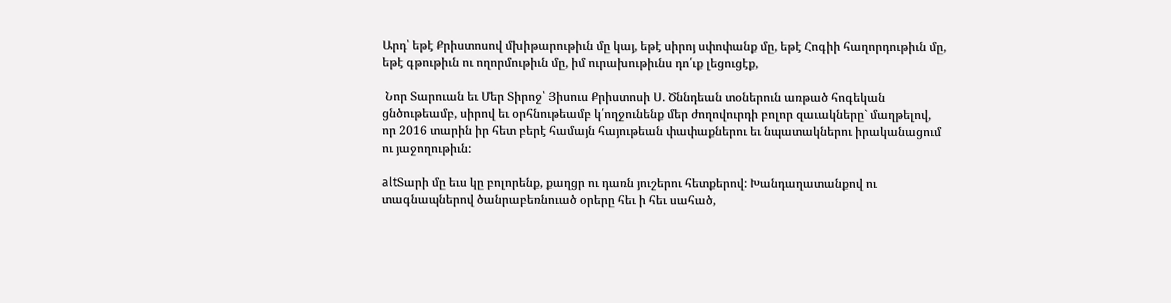Արդ՝ եթէ Քրիստոսով մխիթարութիւն մը կայ, եթէ սիրոյ սփոփանք մը, եթէ Հոգիի հաղորդութիւն մը, եթէ գթութիւն ու ողորմութիւն մը, իմ ուրախութիւնս դո՛ւք լեցուցէք,

 Նոր Տարուան եւ Մեր Տիրոջ՝ Յիսուս Քրիստոսի Ս. Ծննդեան տօներուն առթած հոգեկան ցնծութեամբ, սիրով եւ օրհնութեամբ կ՛ողջունենք մեր ժողովուրդի բոլոր զաւակները` մաղթելով, որ 2016 տարին իր հետ բերէ համայն հայութեան փափաքներու եւ նպատակներու իրականացում ու յաջողութիւն:

altՏարի մը եւս կը բոլորենք, քաղցր ու դառն յուշերու հետքերով: Խանդաղատանքով ու տագնապներով ծանրաբեռնուած օրերը հեւ ի հեւ սահած,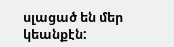սլացած են մեր կեանքէն: